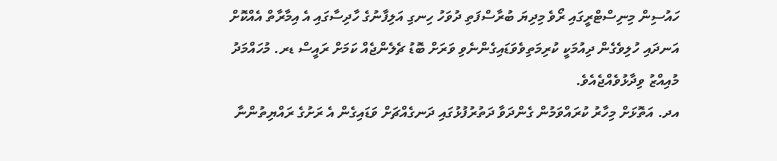ހައުސިން މިނިސްޓްރީގައި ރޯވެ މިދިޔަ ބުރާސްފަތި ދުވަހު ހިނގި އަލިފާނުގެ ހާދިސާގައި އެ އިމާރާތް އެއްކޮށް އަނދައި ހުލިވެގެން ދިއުމަކީ ކުރިމަތިވެވަޑައިގެންނެވި ވަރަށް ބޮޑު ޗެލެންޖެއް ކަމަށް ރައީސް ޑރ. މުހައްމަދު މުއިއްޒު ވިދާޅުވެއްޖެއެވެ.
އދ. އަތޮޅަށް މިހާރު ކުރައްވަމުން ގެންދަވާ ދަތުރުފުޅުގައި ދަނގެއްޗަށް ވަޑައިގެން އެ ރަށުގެ ރައްޔިތުންނާ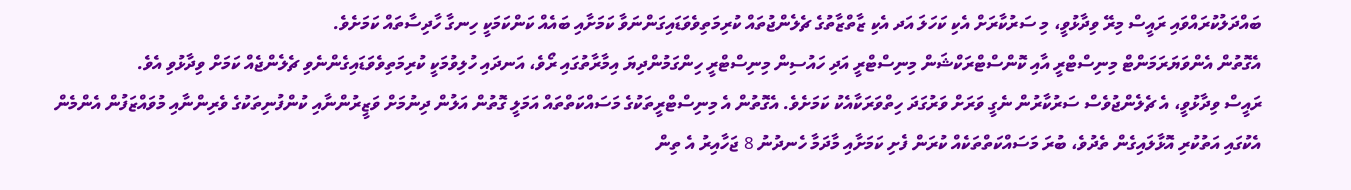ބައްދަލުކުރައްވައި ރައީސް މިރޭ ވިދާޅުވީ، މި ސަރުކާރަށް އެކި ކަހަލަ އަދ އެކި ޒާތްޒާތުގެ ޗެލެންޖުތައް ކުރިމަތިވެވަޑައިގަންނަވާ ކަމަށާއި ބައެއް ކަންކަމަކީ ހިނގާ ހާދިސާތައް ކަމަށެވެ.
އެގޮތުން އެންވަޔަރަމަންޓް މިނިސްޓްރީ އާއި ކޮންސްޓްރަކްޝަން މިނިސްޓްރީ އަދި ހައުސިން މިނިސްޓްރީ ހިންގަމުންދިޔަ އިމާރާތުގައި ރޯވެ، އަނދައި ހުލިވުމަކީ ކުރިމަތިވެވަޑައިގެންނެވި ޗެލެންޖެއް ކަމަށް ވިދާޅުވި އެވެ.
ރައީސް ވިދާޅުވީ، އެ ޗެލެންޖުވެސް ސަރުކާރުން ނެގީ ވަރަށް ވަރުގަދަ ހިތްވަރަކާއެކު ކަމަށެވެ. އެގޮތުން އެ މިނިސްޓްރީތަކުގެ މަސައްކަތްތައް އަމަލީ ގޮތުން އަލުން ދިނުމަށް ވަޒީރުންނާއި ކުންފުނިތަކުގެ ވެރިންނާއި މުވައްޒަފުން އެންމެން އެކުގައި އަތުކުރި އޮޅާލައިގެން ތެދުވެ، ބުރަ މަސައްކަތްތަކެއް ކުރަން ފެށި ކަމަށާއި މާދަމާ ހެނދުނު 8 ޖަހާއިރު އެ ތިން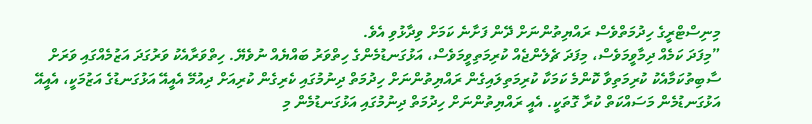މިނިސްޓްރީގެ ހިދުމަތްވެސް ރައްޔިތުންނަށް ދޭން ފަށާނެ ކަމަށް ވިދާޅުވި އެވެ.
”މިފަދަ ކަމެއް ދިމާވީމަވެސް، މިފަދަ ޗެލެންޖެއް ކުރިމަތިވީމަވެސް، އަޅުގަނޑުމެންގެ ހިތްވަރު ބައްޔެއް ނުވެޔޭ. ހިތްވަރާއެކު ވަރުގަދަ އަޒުމެއްގައި ވަރަށް ސާބިތުކަމާއެކު ކުރިމަތިވާ ކޮންމެ ކަމަކާ ކުރިމަތިލައިގެން ރައްޔިތުންނަށް ހިދުމަތް ދިނުމުގައި ކެރިގެން ކުރިއަށް ދިއުމޭ އެއީއޭ އަޅުގަނޑުގެ އަޒުމަކީ، އެއީއޭ އަޅުގަނޑުމެން މަސައްކަތް ކުރާ ގޮތަކީ. އެއީ ރައްޔިތުންނަށް ހިދުމަތް ދިނުމުގައި އަޅުގަނޑުމެން މި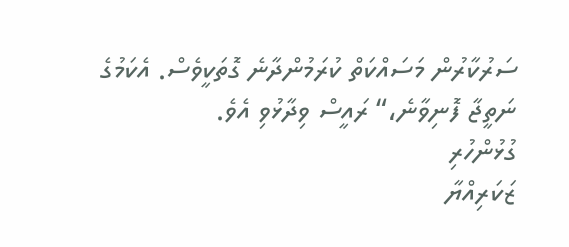ސަރުކާރުން މަސައްކަތް ކުރަމުންދާނެ ގޮތަކީވެސް. އެކަމުގެ ނަތީޖާ ފޮނިވާނެ،“ ރައީސް ވިދާޅުވި އެވެ.
ގުޅުންހުރި
ޒަކަރިއްޔާ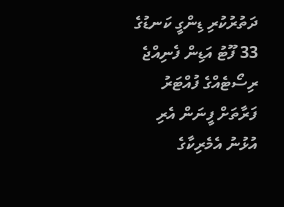ދަތުރުކުރި ޑިންގީ ކަނޑުގެ 33 ފޫޓު އަޑިން ފެނިއްޖެ
ރިސޯޓެއްގެ ފުއްޓަރު ފަރާތަށް ފީނަން އެރި އުޅުނު އެމެރިކާގެ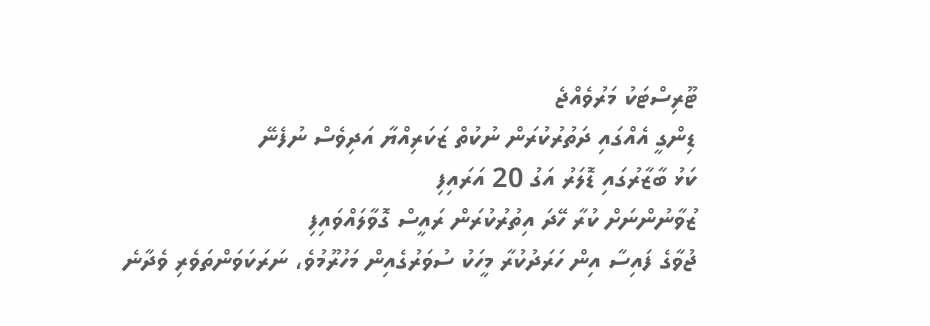ޓޫރިސްޓަކު މަރުވެއްޖެ
ޑިންގީ އެއްގައި ދަތުރުކުރަން ނުކުތް ޒަކަރިއްޔާ އަދިވެސް ނުފެނޭ
ކަޅު ބާޒާރުގައި ޑޮލަރު އަގު 20 އަރައިފި
ޒުވާނުންނަށް ކުރާ ހޭދަ އިތުރުކުރަން ރައީސް ގޮވާލައްވައިފި
ޖުވާގެ ފައިސާ އިން ހަރަދުކުރާ މީހަކު ސުވަރުގެއިން މަހުރޫމުވެ، ނަރަކަވަންތަވެރި ވެދާނެ